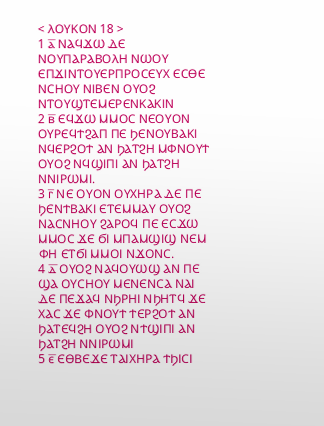< ⲖⲞⲨⲔⲞⲚ 18 >
1 ⲁ̅ ⲚⲀϤϪⲰ ⲆⲈ ⲚⲞⲨⲠⲀⲢⲀⲂⲞⲖⲎ ⲚⲰⲞⲨ ⲈⲠϪⲒⲚⲦⲞⲨⲈⲢⲠⲢⲞⲤⲈⲨⲬ ⲈⲤⲐⲈ ⲚⲤⲎⲞⲨ ⲚⲒⲂⲈⲚ ⲞⲨⲞϨ ⲚⲦⲞⲨϢⲦⲈⲘⲈⲢⲈⲚⲔⲀⲔⲒⲚ
2 ⲃ̅ ⲈϤϪⲰ ⲘⲘⲞⲤ ⲚⲈⲞⲨⲞⲚ ⲞⲨⲢⲈϤϮϨⲀⲠ ⲠⲈ ϦⲈⲚⲞⲨⲂⲀⲔⲒ ⲚϤⲈⲢϨⲞϮ ⲀⲚ ϦⲀⲦϨⲎ ⲘⲪⲚⲞⲨϮ ⲞⲨⲞϨ ⲚϤϢⲒⲠⲒ ⲀⲚ ϦⲀⲦϨⲎ ⲚⲚⲒⲢⲰⲘⲒ.
3 ⲅ̅ ⲚⲈ ⲞⲨⲞⲚ ⲞⲨⲬⲎⲢⲀ ⲆⲈ ⲠⲈ ϦⲈⲚϮⲂⲀⲔⲒ ⲈⲦⲈⲘⲘⲀⲨ ⲞⲨⲞϨ ⲚⲀⲤⲚⲎⲞⲨ ϨⲀⲢⲞϤ ⲠⲈ ⲈⲤϪⲰ ⲘⲘⲞⲤ ϪⲈ ϬⲒ ⲘⲠⲀⲘϢⲒϢ ⲚⲈⲘ ⲪⲎ ⲈⲦϬⲒ ⲘⲘⲞⲒ ⲚϪⲞⲚⲤ.
4 ⲇ̅ ⲞⲨⲞϨ ⲚⲀϤⲞⲨⲰϢ ⲀⲚ ⲠⲈ ϢⲀ ⲞⲨⲤⲎⲞⲨ ⲘⲈⲚⲈⲚⲤⲀ ⲚⲀⲒ ⲆⲈ ⲠⲈϪⲀϤ ⲚϦⲢⲎⲒ ⲚϦⲎⲦϤ ϪⲈ ⲬⲀⲤ ϪⲈ ⲪⲚⲞⲨϮ ϮⲈⲢϨⲞϮ ⲀⲚ ϦⲀⲦⲈϤϨⲎ ⲞⲨⲞϨ ⲚϮϢⲒⲠⲒ ⲀⲚ ϦⲀⲦϨⲎ ⲚⲚⲒⲢⲰⲘⲒ
5 ⲉ̅ ⲈⲐⲂⲈϪⲈ ⲦⲀⲒⲬⲎⲢⲀ ϮϦⲒⲤⲒ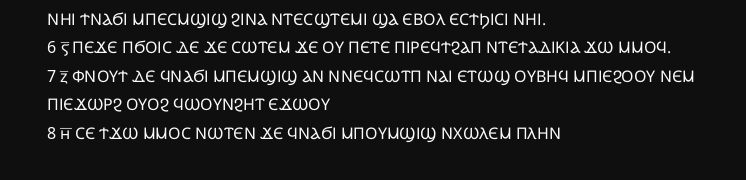ⲚⲎⲒ ϮⲚⲀϬⲒ ⲘⲠⲈⲤⲘϢⲒϢ ϨⲒⲚⲀ ⲚⲦⲈⲤϢⲦⲈⲘⲒ ϢⲀ ⲈⲂⲞⲖ ⲈⲤϮϦⲒⲤⲒ ⲚⲎⲒ.
6 ⲋ̅ ⲠⲈϪⲈ ⲠϬⲞⲒⲤ ⲆⲈ ϪⲈ ⲤⲰⲦⲈⲘ ϪⲈ ⲞⲨ ⲠⲈⲦⲈ ⲠⲒⲢⲈϤϮϨⲀⲠ ⲚⲦⲈϮⲀⲆⲒⲔⲒⲀ ϪⲰ ⲘⲘⲞϤ.
7 ⲍ̅ ⲪⲚⲞⲨϮ ⲆⲈ ϤⲚⲀϬⲒ ⲘⲠⲈⲘϢⲒϢ ⲀⲚ ⲚⲚⲈϤⲤⲰⲦⲠ ⲚⲀⲒ ⲈⲦⲰϢ ⲞⲨⲂⲎϤ ⲘⲠⲒⲈϨⲞⲞⲨ ⲚⲈⲘ ⲠⲒⲈϪⲰⲢϨ ⲞⲨⲞϨ ϤⲰⲞⲨⲚϨⲎⲦ ⲈϪⲰⲞⲨ
8 ⲏ̅ ⲤⲈ ϮϪⲰ ⲘⲘⲞⲤ ⲚⲰⲦⲈⲚ ϪⲈ ϤⲚⲀϬⲒ ⲘⲠⲞⲨⲘϢⲒϢ ⲚⲬⲰⲖⲈⲘ ⲠⲖⲎⲚ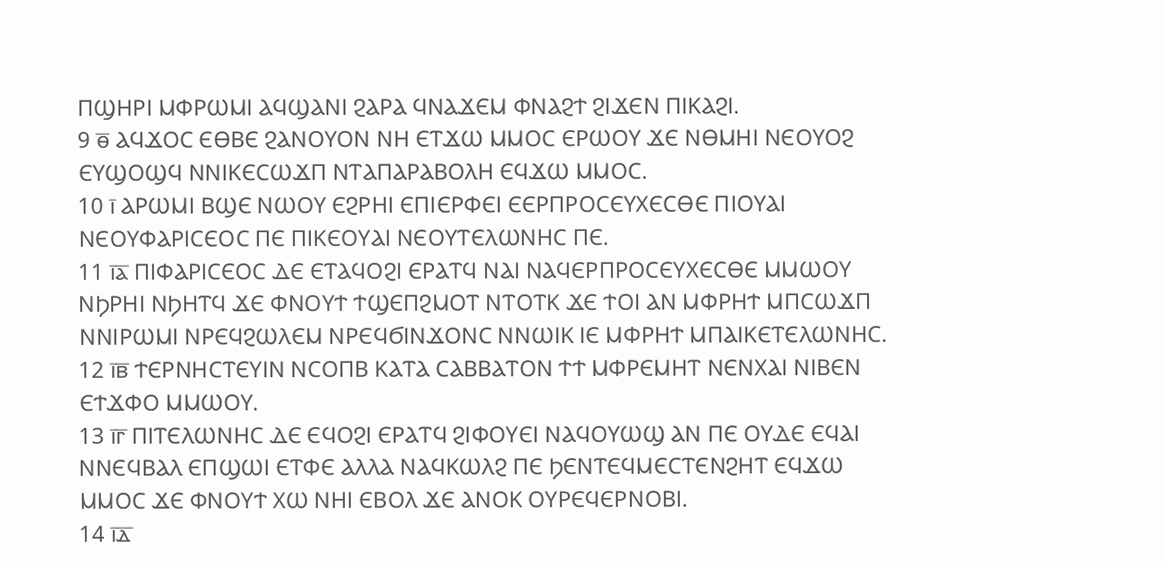ⲠϢⲎⲢⲒ ⲘⲪⲢⲰⲘⲒ ⲀϤϢⲀⲚⲒ ϨⲀⲢⲀ ϤⲚⲀϪⲈⲘ ⲪⲚⲀϨϮ ϨⲒϪⲈⲚ ⲠⲒⲔⲀϨⲒ.
9 ⲑ̅ ⲀϤϪⲞⲤ ⲈⲐⲂⲈ ϨⲀⲚⲞⲨⲞⲚ ⲚⲎ ⲈⲦϪⲰ ⲘⲘⲞⲤ ⲈⲢⲰⲞⲨ ϪⲈ ⲚⲐⲘⲎⲒ ⲚⲈⲞⲨⲞϨ ⲈⲨϢⲞϢϤ ⲚⲚⲒⲔⲈⲤⲰϪⲠ ⲚⲦⲀⲠⲀⲢⲀⲂⲞⲖⲎ ⲈϤϪⲰ ⲘⲘⲞⲤ.
10 ⲓ̅ ⲀⲢⲰⲘⲒ ⲂϢⲈ ⲚⲰⲞⲨ ⲈϨⲢⲎⲒ ⲈⲠⲒⲈⲢⲪⲈⲒ ⲈⲈⲢⲠⲢⲞⲤⲈⲨⲬⲈⲤⲐⲈ ⲠⲒⲞⲨⲀⲒ ⲚⲈⲞⲨⲪⲀⲢⲒⲤⲈⲞⲤ ⲠⲈ ⲠⲒⲔⲈⲞⲨⲀⲒ ⲚⲈⲞⲨⲦⲈⲖⲰⲚⲎⲤ ⲠⲈ.
11 ⲓ̅ⲁ̅ ⲠⲒⲪⲀⲢⲒⲤⲈⲞⲤ ⲆⲈ ⲈⲦⲀϤⲞϨⲒ ⲈⲢⲀⲦϤ ⲚⲀⲒ ⲚⲀϤⲈⲢⲠⲢⲞⲤⲈⲨⲬⲈⲤⲐⲈ ⲘⲘⲰⲞⲨ ⲚϦⲢⲎⲒ ⲚϦⲎⲦϤ ϪⲈ ⲪⲚⲞⲨϮ ϮϢⲈⲠϨⲘⲞⲦ ⲚⲦⲞⲦⲔ ϪⲈ ϮⲞⲒ ⲀⲚ ⲘⲪⲢⲎϮ ⲘⲠⲤⲰϪⲠ ⲚⲚⲒⲢⲰⲘⲒ ⲚⲢⲈϤϨⲰⲖⲈⲘ ⲚⲢⲈϤϬⲒⲚϪⲞⲚⲤ ⲚⲚⲰⲒⲔ ⲒⲈ ⲘⲪⲢⲎϮ ⲘⲠⲀⲒⲔⲈⲦⲈⲖⲰⲚⲎⲤ.
12 ⲓ̅ⲃ̅ ϮⲈⲢⲚⲎⲤⲦⲈⲨⲒⲚ ⲚⲤⲞⲠⲂ ⲔⲀⲦⲀ ⲤⲀⲂⲂⲀⲦⲞⲚ ϮϮ ⲘⲪⲢⲈⲘⲎⲦ ⲚⲈⲚⲬⲀⲒ ⲚⲒⲂⲈⲚ ⲈϮϪⲪⲞ ⲘⲘⲰⲞⲨ.
13 ⲓ̅ⲅ̅ ⲠⲒⲦⲈⲖⲰⲚⲎⲤ ⲆⲈ ⲈϤⲞϨⲒ ⲈⲢⲀⲦϤ ϨⲒⲪⲞⲨⲈⲒ ⲚⲀϤⲞⲨⲰϢ ⲀⲚ ⲠⲈ ⲞⲨⲆⲈ ⲈϤⲀⲒ ⲚⲚⲈϤⲂⲀⲖ ⲈⲠϢⲰⲒ ⲈⲦⲪⲈ ⲀⲖⲖⲀ ⲚⲀϤⲔⲰⲖϨ ⲠⲈ ϦⲈⲚⲦⲈϤⲘⲈⲤⲦⲈⲚϨⲎⲦ ⲈϤϪⲰ ⲘⲘⲞⲤ ϪⲈ ⲪⲚⲞⲨϮ ⲬⲰ ⲚⲎⲒ ⲈⲂⲞⲖ ϪⲈ ⲀⲚⲞⲔ ⲞⲨⲢⲈϤⲈⲢⲚⲞⲂⲒ.
14 ⲓ̅ⲇ̅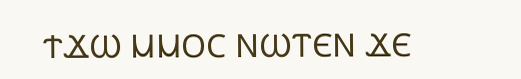ϮϪⲰ ⲘⲘⲞⲤ ⲚⲰⲦⲈⲚ ϪⲈ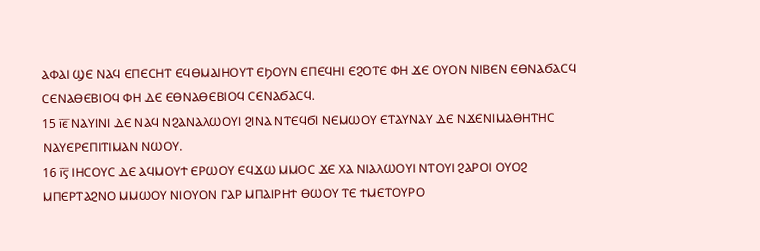ⲀⲪⲀⲒ ϢⲈ ⲚⲀϤ ⲈⲠⲈⲤⲎⲦ ⲈϤⲐⲘⲀⲒⲎⲞⲨⲦ ⲈϦⲞⲨⲚ ⲈⲠⲈϤⲎⲒ ⲈϨⲞⲦⲈ ⲪⲎ ϪⲈ ⲞⲨⲞⲚ ⲚⲒⲂⲈⲚ ⲈⲐⲚⲀϬⲀⲤϤ ⲤⲈⲚⲀⲐⲈⲂⲒⲞϤ ⲪⲎ ⲆⲈ ⲈⲐⲚⲀⲐⲈⲂⲒⲞϤ ⲤⲈⲚⲀϬⲀⲤϤ.
15 ⲓ̅ⲉ̅ ⲚⲀⲨⲒⲚⲒ ⲆⲈ ⲚⲀϤ ⲚϨⲀⲚⲀⲖⲰⲞⲨⲒ ϨⲒⲚⲀ ⲚⲦⲈϤϬⲒ ⲚⲈⲘⲰⲞⲨ ⲈⲦⲀⲨⲚⲀⲨ ⲆⲈ ⲚϪⲈⲚⲒⲘⲀⲐⲎⲦⲎⲤ ⲚⲀⲨⲈⲢⲈⲠⲒⲦⲒⲘⲀⲚ ⲚⲰⲞⲨ.
16 ⲓ̅ⲋ̅ ⲒⲎⲤⲞⲨⲤ ⲆⲈ ⲀϤⲘⲞⲨϮ ⲈⲢⲰⲞⲨ ⲈϤϪⲰ ⲘⲘⲞⲤ ϪⲈ ⲬⲀ ⲚⲒⲀⲖⲰⲞⲨⲒ ⲚⲦⲞⲨⲒ ϨⲀⲢⲞⲒ ⲞⲨⲞϨ ⲘⲠⲈⲢⲦⲀϨⲚⲞ ⲘⲘⲰⲞⲨ ⲚⲒⲞⲨⲞⲚ ⲄⲀⲢ ⲘⲠⲀⲒⲢⲎϮ ⲐⲰⲞⲨ ⲦⲈ ϮⲘⲈⲦⲞⲨⲢⲞ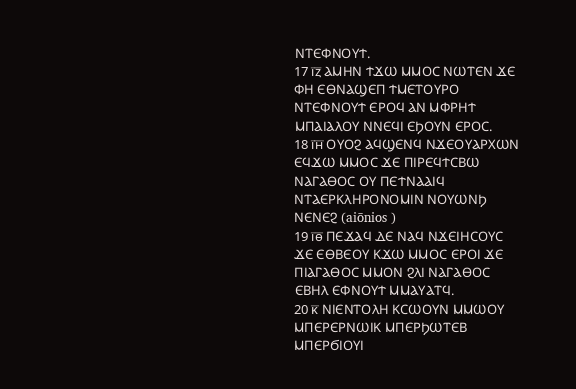ⲚⲦⲈⲪⲚⲞⲨϮ.
17 ⲓ̅ⲍ̅ ⲀⲘⲎⲚ ϮϪⲰ ⲘⲘⲞⲤ ⲚⲰⲦⲈⲚ ϪⲈ ⲪⲎ ⲈⲐⲚⲀϢⲈⲠ ϮⲘⲈⲦⲞⲨⲢⲞ ⲚⲦⲈⲪⲚⲞⲨϮ ⲈⲢⲞϤ ⲀⲚ ⲘⲪⲢⲎϮ ⲘⲠⲀⲒⲀⲖⲞⲨ ⲚⲚⲈϤⲒ ⲈϦⲞⲨⲚ ⲈⲢⲞⲤ.
18 ⲓ̅ⲏ̅ ⲞⲨⲞϨ ⲀϤϢⲈⲚϤ ⲚϪⲈⲞⲨⲀⲢⲬⲰⲚ ⲈϤϪⲰ ⲘⲘⲞⲤ ϪⲈ ⲠⲒⲢⲈϤϮⲤⲂⲰ ⲚⲀⲄⲀⲐⲞⲤ ⲞⲨ ⲠⲈϮⲚⲀⲀⲒϤ ⲚⲦⲀⲈⲢⲔⲖⲎⲢⲞⲚⲞⲘⲒⲚ ⲚⲞⲨⲰⲚϦ ⲚⲈⲚⲈϨ (aiōnios )
19 ⲓ̅ⲑ̅ ⲠⲈϪⲀϤ ⲆⲈ ⲚⲀϤ ⲚϪⲈⲒⲎⲤⲞⲨⲤ ϪⲈ ⲈⲐⲂⲈⲞⲨ ⲔϪⲰ ⲘⲘⲞⲤ ⲈⲢⲞⲒ ϪⲈ ⲠⲒⲀⲄⲀⲐⲞⲤ ⲘⲘⲞⲚ ϨⲖⲒ ⲚⲀⲄⲀⲐⲞⲤ ⲈⲂⲎⲖ ⲈⲪⲚⲞⲨϮ ⲘⲘⲀⲨⲀⲦϤ.
20 ⲕ̅ ⲚⲒⲈⲚⲦⲞⲖⲎ ⲔⲤⲰⲞⲨⲚ ⲘⲘⲰⲞⲨ ⲘⲠⲈⲢⲈⲢⲚⲰⲒⲔ ⲘⲠⲈⲢϦⲰⲦⲈⲂ ⲘⲠⲈⲢϬⲒⲞⲨⲒ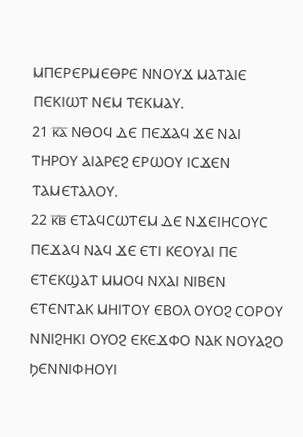ⲘⲠⲈⲢⲈⲢⲘⲈⲐⲢⲈ ⲚⲚⲞⲨϪ ⲘⲀⲦⲀⲒⲈ ⲠⲈⲔⲒⲰⲦ ⲚⲈⲘ ⲦⲈⲔⲘⲀⲨ.
21 ⲕ̅ⲁ̅ ⲚⲐⲞϤ ⲆⲈ ⲠⲈϪⲀϤ ϪⲈ ⲚⲀⲒ ⲦⲎⲢⲞⲨ ⲀⲒⲀⲢⲈϨ ⲈⲢⲰⲞⲨ ⲒⲤϪⲈⲚ ⲦⲀⲘⲈⲦⲀⲖⲞⲨ.
22 ⲕ̅ⲃ̅ ⲈⲦⲀϤⲤⲰⲦⲈⲘ ⲆⲈ ⲚϪⲈⲒⲎⲤⲞⲨⲤ ⲠⲈϪⲀϤ ⲚⲀϤ ϪⲈ ⲈⲦⲒ ⲔⲈⲞⲨⲀⲒ ⲠⲈ ⲈⲦⲈⲔϢⲀⲦ ⲘⲘⲞϤ ⲚⲬⲀⲒ ⲚⲒⲂⲈⲚ ⲈⲦⲈⲚⲦⲀⲔ ⲘⲎⲒⲦⲞⲨ ⲈⲂⲞⲖ ⲞⲨⲞϨ ⲤⲞⲢⲞⲨ ⲚⲚⲒϨⲎⲔⲒ ⲞⲨⲞϨ ⲈⲔⲈϪⲪⲞ ⲚⲀⲔ ⲚⲞⲨⲀϨⲞ ϦⲈⲚⲚⲒⲪⲎⲞⲨⲒ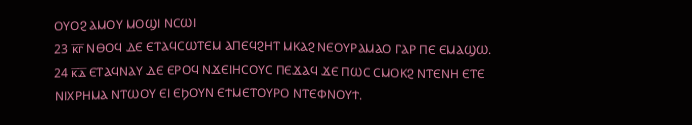ⲞⲨⲞϨ ⲀⲘⲞⲨ ⲘⲞϢⲒ ⲚⲤⲰⲒ
23 ⲕ̅ⲅ̅ ⲚⲐⲞϤ ⲆⲈ ⲈⲦⲀϤⲤⲰⲦⲈⲘ ⲀⲠⲈϤϨⲎⲦ ⲘⲔⲀϨ ⲚⲈⲞⲨⲢⲀⲘⲀⲞ ⲄⲀⲢ ⲠⲈ ⲈⲘⲀϢⲰ.
24 ⲕ̅ⲇ̅ ⲈⲦⲀϤⲚⲀⲨ ⲆⲈ ⲈⲢⲞϤ ⲚϪⲈⲒⲎⲤⲞⲨⲤ ⲠⲈϪⲀϤ ϪⲈ ⲠⲰⲤ ⲤⲘⲞⲔϨ ⲚⲦⲈⲚⲎ ⲈⲦⲈ ⲚⲒⲬⲢⲎⲘⲀ ⲚⲦⲰⲞⲨ ⲈⲒ ⲈϦⲞⲨⲚ ⲈϮⲘⲈⲦⲞⲨⲢⲞ ⲚⲦⲈⲪⲚⲞⲨϮ.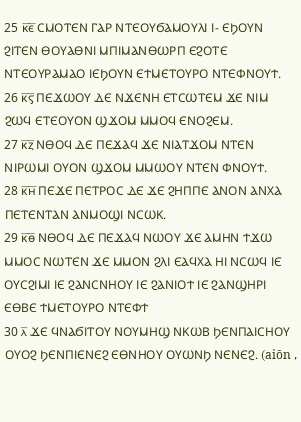25 ⲕ̅ⲉ̅ ⲤⲘⲞⲦⲈⲚ ⲄⲀⲢ ⲚⲦⲈⲞⲨϬⲀⲘⲞⲨⲖⲒ Ⲓ- ⲈϦⲞⲨⲚ ϨⲒⲦⲈⲚ ⲐⲞⲨⲀⲐⲚⲒ ⲘⲠⲒⲘⲀⲚⲐⲰⲢⲠ ⲈϨⲞⲦⲈ ⲚⲦⲈⲞⲨⲢⲀⲘⲀⲞ ⲒⲈϦⲞⲨⲚ ⲈϮⲘⲈⲦⲞⲨⲢⲞ ⲚⲦⲈⲪⲚⲞⲨϮ.
26 ⲕ̅ⲋ̅ ⲠⲈϪⲰⲞⲨ ⲆⲈ ⲚϪⲈⲚⲎ ⲈⲦⲤⲰⲦⲈⲘ ϪⲈ ⲚⲒⲘ ϨⲰϤ ⲈⲦⲈⲞⲨⲞⲚ ϢϪⲞⲘ ⲘⲘⲞϤ ⲈⲚⲞϨⲈⲘ.
27 ⲕ̅ⲍ̅ ⲚⲐⲞϤ ⲆⲈ ⲠⲈϪⲀϤ ϪⲈ ⲚⲒⲀⲦϪⲞⲘ ⲚⲦⲈⲚ ⲚⲒⲢⲰⲘⲒ ⲞⲨⲞⲚ ϢϪⲞⲘ ⲘⲘⲰⲞⲨ ⲚⲦⲈⲚ ⲪⲚⲞⲨϮ.
28 ⲕ̅ⲏ̅ ⲠⲈϪⲈ ⲠⲈⲦⲢⲞⲤ ⲆⲈ ϪⲈ ϨⲎⲠⲠⲈ ⲀⲚⲞⲚ ⲀⲚⲬⲀ ⲠⲈⲦⲈⲚⲦⲀⲚ ⲀⲚⲘⲞϢⲒ ⲚⲤⲰⲔ.
29 ⲕ̅ⲑ̅ ⲚⲐⲞϤ ⲆⲈ ⲠⲈϪⲀϤ ⲚⲰⲞⲨ ϪⲈ ⲀⲘⲎⲚ ϮϪⲰ ⲘⲘⲞⲤ ⲚⲰⲦⲈⲚ ϪⲈ ⲘⲘⲞⲚ ϨⲖⲒ ⲈⲀϤⲬⲀ ⲎⲒ ⲚⲤⲰϤ ⲒⲈ ⲞⲨⲤϨⲒⲘⲒ ⲒⲈ ϨⲀⲚⲤⲚⲎⲞⲨ ⲒⲈ ϨⲀⲚⲒⲞϮ ⲒⲈ ϨⲀⲚϢⲎⲢⲒ ⲈⲐⲂⲈ ϮⲘⲈⲦⲞⲨⲢⲞ ⲚⲦⲈⲪϮ
30 ⲗ̅ ϪⲈ ϤⲚⲀϬⲒⲦⲞⲨ ⲚⲞⲨⲘⲎϢ ⲚⲔⲰⲂ ϦⲈⲚⲠⲀⲒⲤⲎⲞⲨ ⲞⲨⲞϨ ϦⲈⲚⲠⲒⲈⲚⲈϨ ⲈⲐⲚⲎⲞⲨ ⲞⲨⲰⲚϦ ⲚⲈⲚⲈϨ. (aiōn ,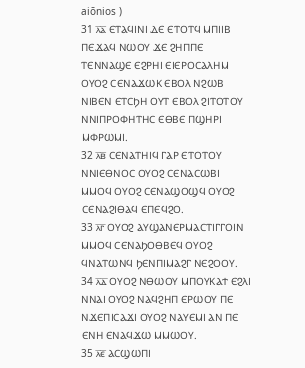aiōnios )
31 ⲗ̅ⲁ̅ ⲈⲦⲀϤⲒⲚⲒ ⲆⲈ ⲈⲦⲞⲦϤ ⲘⲠⲒⲒⲂ ⲠⲈϪⲀϤ ⲚⲰⲞⲨ ϪⲈ ϨⲎⲠⲠⲈ ⲦⲈⲚⲚⲀϢⲈ ⲈϨⲢⲎⲒ ⲈⲒⲈⲢⲞⲤⲀⲖⲎⲘ ⲞⲨⲞϨ ⲤⲈⲚⲀϪⲰⲔ ⲈⲂⲞⲖ ⲚϨⲰⲂ ⲚⲒⲂⲈⲚ ⲈⲦⲤϦⲎ ⲞⲨⲦ ⲈⲂⲞⲖ ϨⲒⲦⲞⲦⲞⲨ ⲚⲚⲒⲠⲢⲞⲪⲎⲦⲎⲤ ⲈⲐⲂⲈ ⲠϢⲎⲢⲒ ⲘⲪⲢⲰⲘⲒ.
32 ⲗ̅ⲃ̅ ⲤⲈⲚⲀⲦⲎⲒϤ ⲄⲀⲢ ⲈⲦⲞⲦⲞⲨ ⲚⲚⲒⲈⲐⲚⲞⲤ ⲞⲨⲞϨ ⲤⲈⲚⲀⲤⲰⲂⲒ ⲘⲘⲞϤ ⲞⲨⲞϨ ⲤⲈⲚⲀϢⲞϢϤ ⲞⲨⲞϨ ⲤⲈⲚⲀϨⲒⲐⲀϤ ⲈⲠⲈϤϨⲞ.
33 ⲗ̅ⲅ̅ ⲞⲨⲞϨ ⲀⲨϢⲀⲚⲈⲢⲘⲀⲤⲦⲒⲄⲄⲞⲒⲚ ⲘⲘⲞϤ ⲤⲈⲚⲀϦⲞⲐⲂⲈϤ ⲞⲨⲞϨ ϤⲚⲀⲦⲰⲚϤ ϦⲈⲚⲠⲒⲘⲀϨⲄ ⲚⲈϨⲞⲞⲨ.
34 ⲗ̅ⲇ̅ ⲞⲨⲞϨ ⲚⲐⲰⲞⲨ ⲘⲠⲞⲨⲔⲀϮ ⲈϨⲖⲒ ⲚⲚⲀⲒ ⲞⲨⲞϨ ⲚⲀϤϨⲎⲠ ⲈⲢⲰⲞⲨ ⲠⲈ ⲚϪⲈⲠⲒⲤⲀϪⲒ ⲞⲨⲞϨ ⲚⲀⲨⲈⲘⲒ ⲀⲚ ⲠⲈ ⲈⲚⲎ ⲈⲚⲀϤϪⲰ ⲘⲘⲰⲞⲨ.
35 ⲗ̅ⲉ̅ ⲀⲤϢⲰⲠⲒ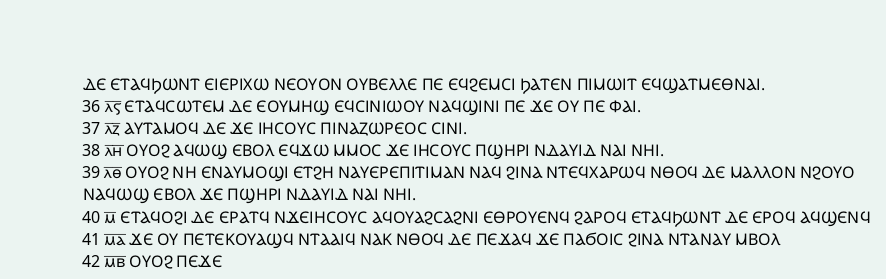ⲆⲈ ⲈⲦⲀϤϦⲰⲚⲦ ⲈⲒⲈⲢⲒⲬⲰ ⲚⲈⲞⲨⲞⲚ ⲞⲨⲂⲈⲖⲖⲈ ⲠⲈ ⲈϤϨⲈⲘⲤⲒ ϦⲀⲦⲈⲚ ⲠⲒⲘⲰⲒⲦ ⲈϤϢⲀⲦⲘⲈⲐⲚⲀⲒ.
36 ⲗ̅ⲋ̅ ⲈⲦⲀϤⲤⲰⲦⲈⲘ ⲆⲈ ⲈⲞⲨⲘⲎϢ ⲈϤⲤⲒⲚⲒⲰⲞⲨ ⲚⲀϤϢⲒⲚⲒ ⲠⲈ ϪⲈ ⲞⲨ ⲠⲈ ⲪⲀⲒ.
37 ⲗ̅ⲍ̅ ⲀⲨⲦⲀⲘⲞϤ ⲆⲈ ϪⲈ ⲒⲎⲤⲞⲨⲤ ⲠⲒⲚⲀⲌⲰⲢⲈⲞⲤ ⲤⲒⲚⲒ.
38 ⲗ̅ⲏ̅ ⲞⲨⲞϨ ⲀϤⲰϢ ⲈⲂⲞⲖ ⲈϤϪⲰ ⲘⲘⲞⲤ ϪⲈ ⲒⲎⲤⲞⲨⲤ ⲠϢⲎⲢⲒ ⲚⲆⲀⲨⲒⲆ ⲚⲀⲒ ⲚⲎⲒ.
39 ⲗ̅ⲑ̅ ⲞⲨⲞϨ ⲚⲎ ⲈⲚⲀⲨⲘⲞϢⲒ ⲈⲦϨⲎ ⲚⲀⲨⲈⲢⲈⲠⲒⲦⲒⲘⲀⲚ ⲚⲀϤ ϨⲒⲚⲀ ⲚⲦⲈϤⲬⲀⲢⲰϤ ⲚⲐⲞϤ ⲆⲈ ⲘⲀⲖⲖⲞⲚ ⲚϨⲞⲨⲞ ⲚⲀϤⲰϢ ⲈⲂⲞⲖ ϪⲈ ⲠϢⲎⲢⲒ ⲚⲆⲀⲨⲒⲆ ⲚⲀⲒ ⲚⲎⲒ.
40 ⲙ̅ ⲈⲦⲀϤⲞϨⲒ ⲆⲈ ⲈⲢⲀⲦϤ ⲚϪⲈⲒⲎⲤⲞⲨⲤ ⲀϤⲞⲨⲀϨⲤⲀϨⲚⲒ ⲈⲐⲢⲞⲨⲈⲚϤ ϨⲀⲢⲞϤ ⲈⲦⲀϤϦⲰⲚⲦ ⲆⲈ ⲈⲢⲞϤ ⲀϤϢⲈⲚϤ
41 ⲙ̅ⲁ̅ ϪⲈ ⲞⲨ ⲠⲈⲦⲈⲔⲞⲨⲀϢϤ ⲚⲦⲀⲀⲒϤ ⲚⲀⲔ ⲚⲐⲞϤ ⲆⲈ ⲠⲈϪⲀϤ ϪⲈ ⲠⲀϬⲞⲒⲤ ϨⲒⲚⲀ ⲚⲦⲀⲚⲀⲨ ⲘⲂⲞⲖ
42 ⲙ̅ⲃ̅ ⲞⲨⲞϨ ⲠⲈϪⲈ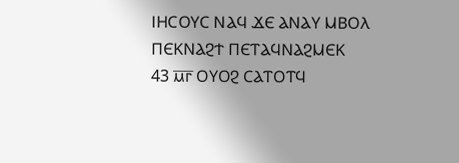ⲒⲎⲤⲞⲨⲤ ⲚⲀϤ ϪⲈ ⲀⲚⲀⲨ ⲘⲂⲞⲖ ⲠⲈⲔⲚⲀϨϮ ⲠⲈⲦⲀϤⲚⲀϨⲘⲈⲔ
43 ⲙ̅ⲅ̅ ⲞⲨⲞϨ ⲤⲀⲦⲞⲦϤ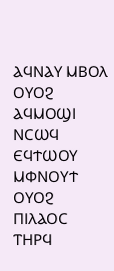ⲀϤⲚⲀⲨ ⲘⲂⲞⲖ ⲞⲨⲞϨ ⲀϤⲘⲞϢⲒ ⲚⲤⲰϤ ⲈϤϮⲰⲞⲨ ⲘⲪⲚⲞⲨϮ ⲞⲨⲞϨ ⲠⲒⲖⲀⲞⲤ ⲦⲎⲢϤ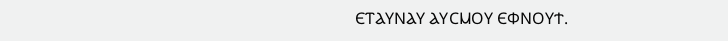ⲈⲦⲀⲨⲚⲀⲨ ⲀⲨⲤⲘⲞⲨ ⲈⲪⲚⲞⲨϮ.